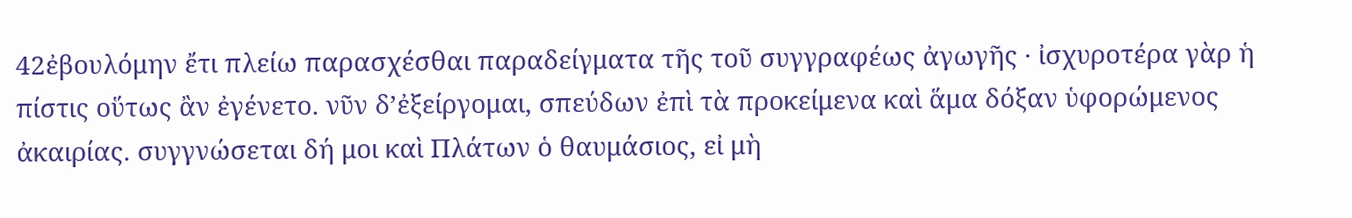42ἐβουλόμην ἔτι πλείω παρασχέσθαι παραδείγματα τῆς τοῦ συγγραφέως ἀγωγῆς · ἰσχυροτέρα γὰρ ἡ πίστις οὕτως ἂν ἐγένετο. νῦν δ’ἐξείργομαι, σπεύδων ἐπὶ τὰ προκείμενα καὶ ἅμα δόξαν ὑφορώμενος ἀκαιρίας. συγγνώσεται δή μοι καὶ Πλάτων ὁ θαυμάσιος, εἰ μὴ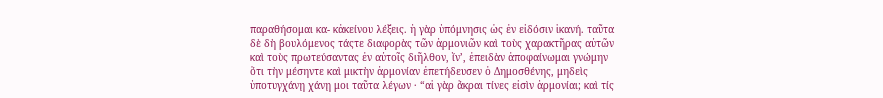παραθήσομαι κα- κἀκείνου λέξεις. ἡ γὰρ ὑπόμνησις ὡς ἐν εἰδόσιν ἱκανή. ταῦτα δὲ δὴ βουλόμενος τάςτε διαφορὰς τῶν ἁρμονιῶν καὶ τοὺς χαρακτῆρας αὐτῶν καὶ τοὺς πρωτεύσαντας ἐν αὐτοῖς διῆλθον, ἵν’, ἐπειδὰν ἀποφαίνωμαι γνώμην ὅτι τὴν μέσηντε καὶ μικτὴν ἁρμονίαν ἐπετήδευσεν ὁ Δημοσθένης, μηδεὶς ὑποτυγχάνῃ χάνῃ μοι ταῦτα λέγων · “αἱ γὰρ ἄκραι τίνες εἰσὶν ἁρμονίαι; καὶ τίς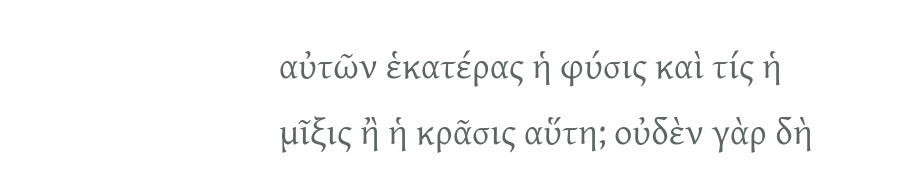αὐτῶν ἑκατέρας ἡ φύσις καὶ τίς ἡ μῖξις ἢ ἡ κρᾶσις αὕτη; οὐδὲν γὰρ δὴ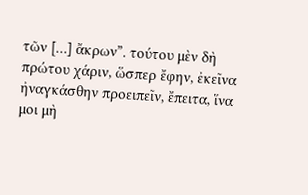τῶν […] ἄκρων”. τούτου μὲν δὴ πρώτου χάριν, ὥσπερ ἔφην, ἐκεῖνα ἠναγκάσθην προειπεῖν, ἔπειτα, ἵνα μοι μὴ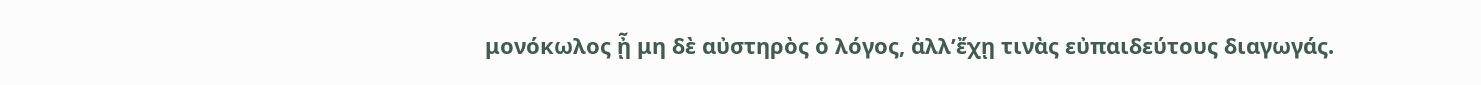μονόκωλος ᾖ μη δὲ αὐστηρὸς ὁ λόγος, ἀλλ’ἔχῃ τινὰς εὐπαιδεύτους διαγωγάς.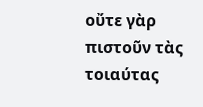οὔτε γὰρ πιστοῦν τὰς τοιαύτας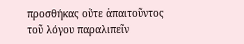προσθήκας οὔτε ἀπαιτοῦντος τοῦ λόγου παραλιπεῖν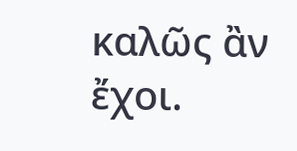καλῶς ἂν ἔχοι.